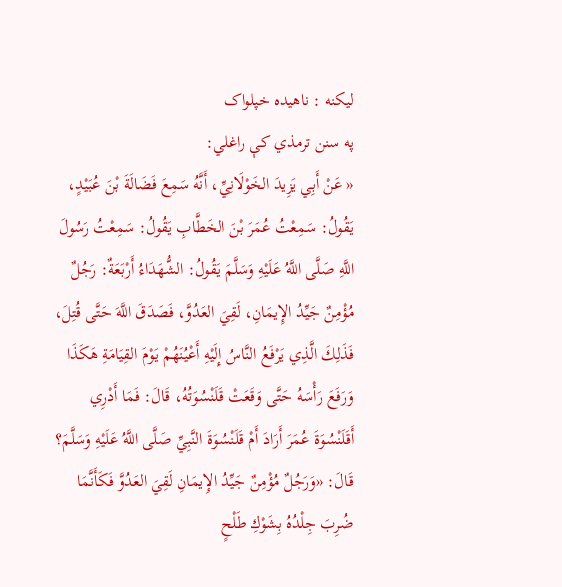لیکنه : ناهیده خپلواک
په سنن ترمذي کې راغلي:
« عَنْ أَبِي يَزِيدَ الخَوْلَانِيِّ، أَنَّهُ سَمِعَ فَضَالَةَ بْنَ عُبَيْدٍ، يَقُولُ: سَمِعْتُ عُمَرَ بْنَ الخَطَّابِ يَقُولُ: سَمِعْتُ رَسُولَ اللَّهِ صَلَّى اللَّهُ عَلَيْهِ وَسَلَّمَ يَقُولُ: الشُّهَدَاءُ أَرْبَعَةٌ: رَجُلٌ مُؤْمِنٌ جَيِّدُ الإِيمَانِ، لَقِيَ العَدُوَّ، فَصَدَقَ اللَّهَ حَتَّى قُتِلَ، فَذَلِكَ الَّذِي يَرْفَعُ النَّاسُ إِلَيْهِ أَعْيُنَهُمْ يَوْمَ القِيَامَةِ هَكَذَا وَرَفَعَ رَأْسَهُ حَتَّى وَقَعَتْ قَلَنْسُوَتُهُ، قَالَ: فَمَا أَدْرِي أَقَلَنْسُوَةَ عُمَرَ أَرَادَ أَمْ قَلَنْسُوَةَ النَّبِيِّ صَلَّى اللَّهُ عَلَيْهِ وَسَلَّمَ؟ قَالَ: «وَرَجُلٌ مُؤْمِنٌ جَيِّدُ الإِيمَانِ لَقِيَ العَدُوَّ فَكَأَنَّمَا ضُرِبَ جِلْدُهُ بِشَوْكِ طَلْحٍ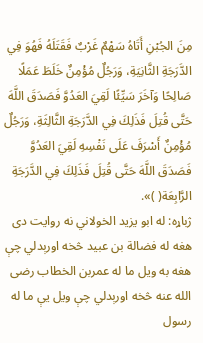مِنَ الجُبْنِ أَتَاهُ سَهْمٌ غَرْبٌ فَقَتَلَهُ فَهُوَ فِي الدَّرَجَةِ الثَّانِيَةِ، وَرَجُلٌ مُؤْمِنٌ خَلَطَ عَمَلًا صَالِحًا وَآخَرَ سَيِّئًا لَقِيَ العَدُوَّ فَصَدَقَ اللَّهَ حَتَّى قُتِلَ فَذَلِكَ فِي الدَّرَجَةِ الثَّالِثَةِ، وَرَجُلٌ مُؤْمِنٌ أَسْرَفَ عَلَى نَفْسِهِ لَقِيَ العَدُوَّ فَصَدَقَ اللَّهَ حَتَّى قُتِلَ فَذَلِكَ فِي الدَّرَجَةِ الرَّابِعَة( )».
ژباړه: له ابو يزيد الخولاني نه روايت دی هغه له فضالة بن عبيد څخه اورېدلي چې هغه به ويل ما له عمربن الخطاب رضی الله عنه څخه اورېدلي چې ويل يې ما له رسول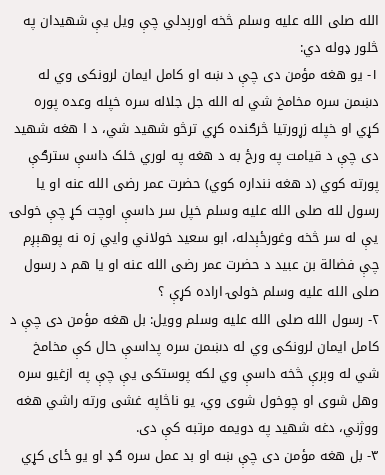الله صلی الله عليه وسلم څخه اورېدلي چې ويل يې شهيدان په څلور ډوله دي:
۱- يو هغه مؤمن دی چې د ښه او کامل ايمان لرونکی وي له دښمن سره مخامخ شي له الله جل جلاله سره خپله وعده پوره کړي او خپله زړورتيا څرګنده کړي ترڅو شهيد شي، د ا هغه شهيد دی چې د قيامت په ورځ به د هغه په لوري خلک داسې سترګې پورته کوي (د هغه ننداره کوي) حضرت عمر رضی الله عنه او يا رسول لله صلی الله عليه وسلم خپل سر داسې اوچت کړ چې خولۍ يې له سر څخه وغورځېدله، ابو سعيد خولاني وايي زه نه پوهېږم چې فضالة بن عبيد د حضرت عمر رضی الله عنه او يا هم د رسول صلی الله عليه وسلم خولۍ اراده کړې ؟
۲- رسول الله صلی الله عليه وسلم وويل: بل هغه مؤمن دی چې د کامل ايمان لرونکی وي له دښمن سره پداسې حال کې مخامخ شي له وېرې څخه داسې وي لکه پوستکی يې چې په ازغيو سره وهل شوی او چوخول شوی وي، يو ناڅاپه غشی ورته راشي هغه ووژني، دغه شهيد په دويمه مرتبه کې دی.
۳- بل هغه مؤمن دی چې ښه او بد عمل سره ګډ او يو ځای کړي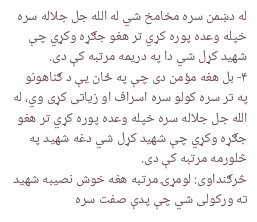له دښمن سره مخامخ شي له الله جل جلاله سره خپله وعده پوره کړي تر هغو جګړه وکړي چې شهيد کړل شي دا په دريمه مرتبه کې دی.
۴- بل هغه مؤمن دی چې په ځان يې د ګناهونو په تر سره کولو سره اسراف او زياتی کړی وي، له الله جل جلاله سره خپله وعده پوره کړي تر هغو جګړه وکړي چې شهيد کړل شي دغه شهيد په څلورمه مرتبه کې دی.
څرګنداوی: لومړۍ مرتبه هغه خوش نصيبه شهيد ته ورکولی شي چې پدې صفت سره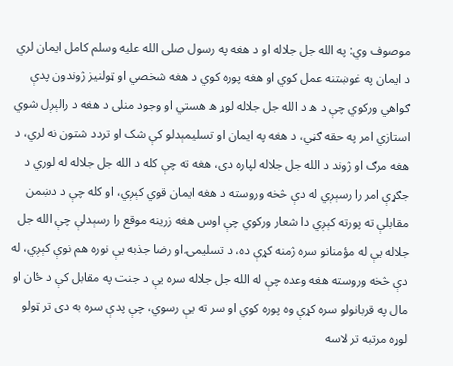موصوف وي: په الله جل جلاله او د هغه په رسول صلی الله عليه وسلم کامل ايمان لري د ايمان په غوښتنه عمل کوي او هغه پوره کوي د هغه شخصي او ټولنيز ژوندون پدې ګواهي ورکوي چې د ه د الله جل جلاله لوړ ه هستي او وجود منلی د هغه د رالېږل شوي استازي امر په حقه ګڼي، د هغه په ايمان او تسليمېدلو کې شک او تردد شتون نه لري، د هغه مرګ او ژوند د الله جل جلاله لپاره دی، هغه ته چې کله د الله جل جلاله له لوري د جګړې امر را رسېږي له دې څخه وروسته د هغه ايمان قوي کېږي، او کله چې د دښمن مقابلې ته پورته کېږي دا شعار ورکوي چې اوس هغه زرينه موقع را رسېدلې چې الله جل جلاله يې له مؤمنانو سره ژمنه کړې ده، د تسليمۍ او رضا جذبه يې نوره هم نوې کېږي، له دې څخه وروسته هغه وعده چې له الله جل جلاله سره يې د جنت په مقابل کې د ځان او مال په قربانولو سره کړې وه پوره کوي او سر ته يې رسوي، چې پدې سره به دی تر ټولو لوړه مرتبه تر لاسه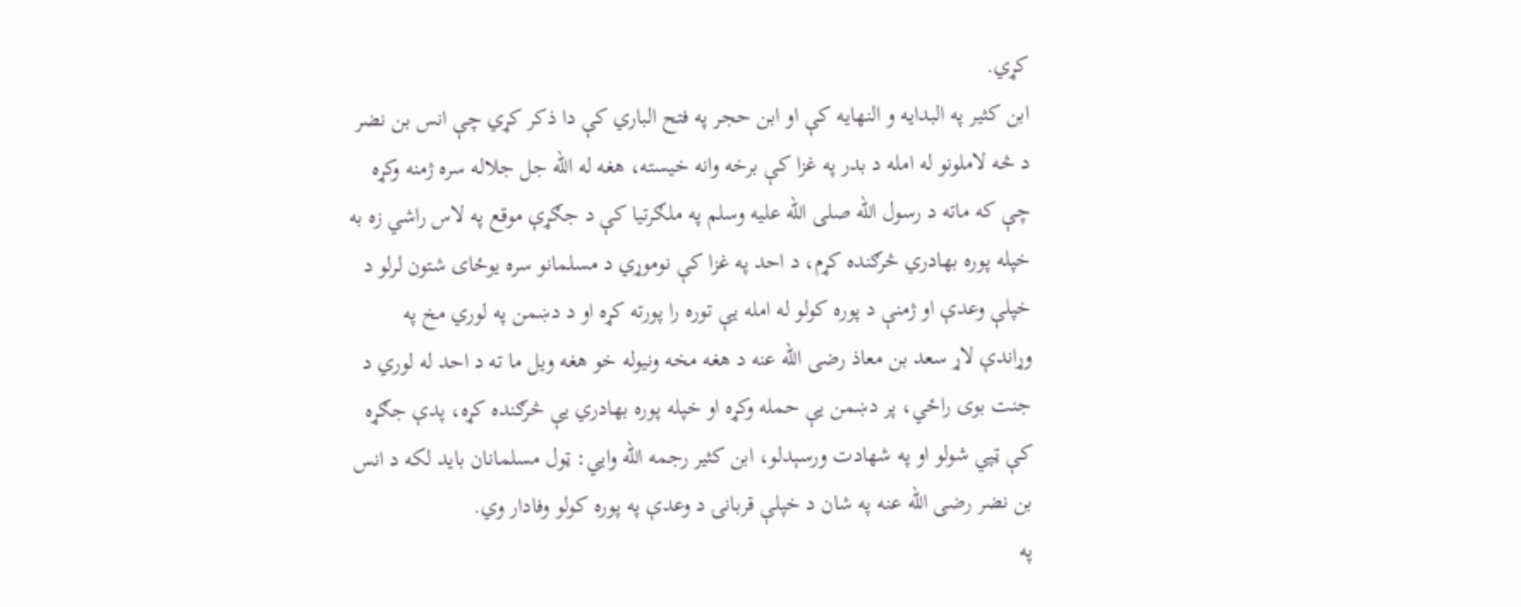کړي.
ابن کثير په البدايه و النهايه کې او ابن حجر په فتح الباري کې دا ذکر کړي چې انس بن نضر د څه لاملونو له امله د بدر په غزا کې برخه وانه خيسته، هغه له الله جل جلاله سره ژمنه وکړه چې که ماته د رسول الله صلی الله عليه وسلم په ملګرتيا کې د جګړې موقع په لاس راشي زه به خپله پوره بهادري څرګنده کړم، د احد په غزا کې نوموړي د مسلمانو سره يوځای شتون لرلو د خپلې وعدې او ژمنې د پوره کولو له امله يې توره را پورته کړه او د دښمن په لوري مخ په وړاندې لاړ سعد بن معاذ رضی الله عنه د هغه مخه ونيوله خو هغه ويل ما ته د احد له لوري د جنت بوی راځي، پر دښمن يې حمله وکړه او خپله پوره بهادري يې څرګنده کړه، پدې جګړه کې ټپي شولو او په شهادت ورسېدلو، ابن کثير رجمه الله وايي: ټول مسلمانان بايد لکه د انس بن نضر رضی الله عنه په شان د خپلې قربانۍ د وعدې په پوره کولو وفادار وي.
په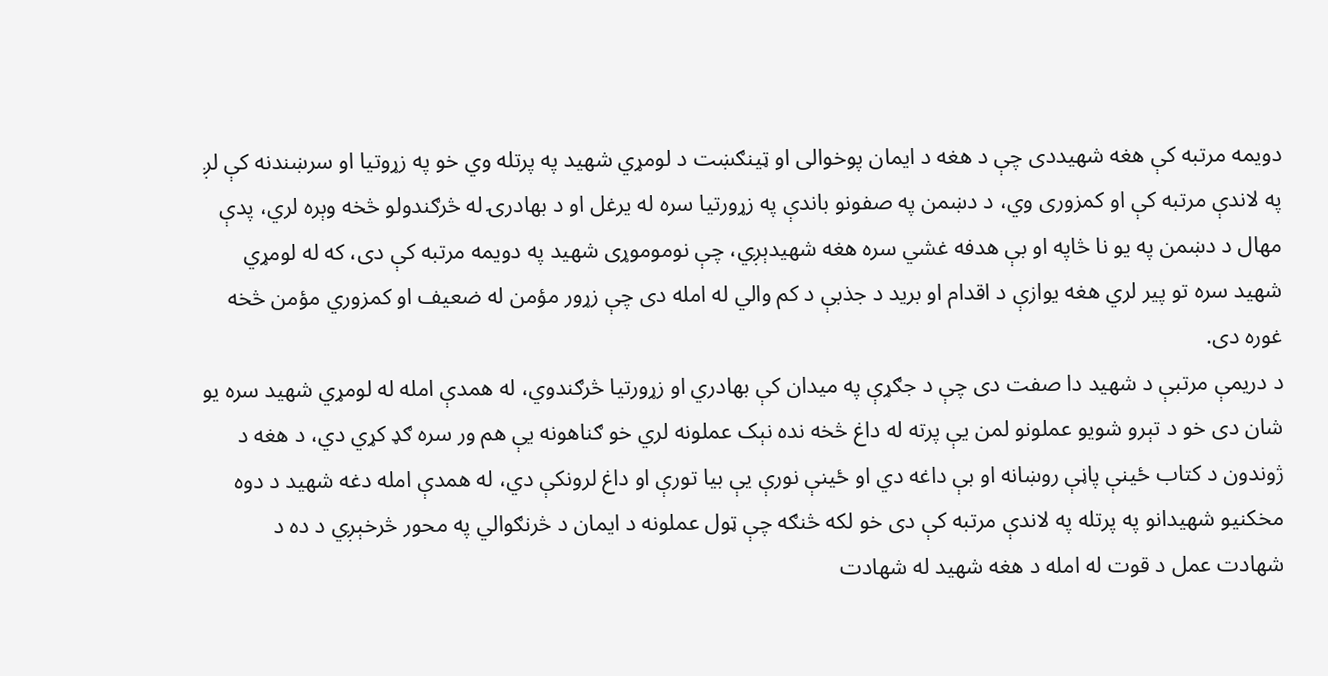دويمه مرتبه کې هغه شهيددی چې د هغه د ايمان پوخوالی او ټينګښت د لومړي شهيد په پرتله وي خو په زړوتيا او سرښندنه کې لږ په لاندې مرتبه کې او کمزوری وي، د دښمن په صفونو باندې په زړورتيا سره له يرغل او د بهادرۍ له څرګندولو څخه وېره لري، پدې مهال د دښمن په يو نا څاپه او بې هدفه غشي سره هغه شهيدېږي، چې نوموموړی شهيد په دويمه مرتبه کې دی، که له لومړي شهيد سره تو پير لري هغه يوازې د اقدام او بريد د جذبې د کم والي له امله دی چې زړور مؤمن له ضعيف او کمزوري مؤمن څخه غوره دی.
د دريمې مرتبې د شهيد دا صفت دی چې د جګړې په ميدان کې بهادري او زړورتيا څرګندوي، له همدې امله له لومړي شهيد سره يو شان دی خو د تېرو شويو عملونو لمن يې پرته له داغ څخه نده نېک عملونه لري خو ګناهونه يې هم ور سره ګډ کړي دي، د هغه د ژوندون د کتاب ځينې پاڼې روښانه او بې داغه دي او ځينې نورې يې بيا تورې او داغ لرونکې دي، له همدې امله دغه شهيد د دوه مخکنيو شهيدانو په پرتله په لاندې مرتبه کې دی خو لکه څنګه چې ټول عملونه د ايمان د څرنګوالي په محور څرخېږي د ده د شهادت عمل د قوت له امله د هغه شهيد له شهادت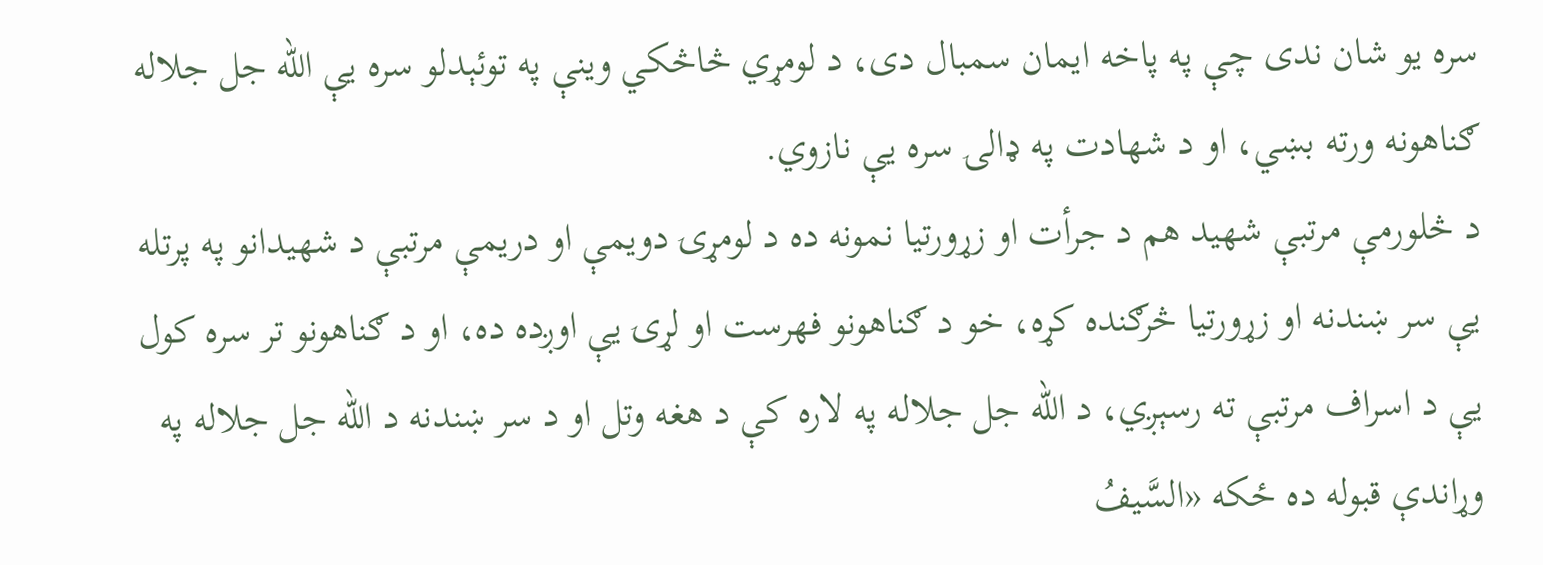سره يو شان ندی چې په پاخه ايمان سمبال دی، د لومړي څاڅکي وينې په توئېدلو سره يې الله جل جلاله ګناهونه ورته بښي، او د شهادت په ډالۍ سره يې نازوي.
د څلورمې مرتبې شهيد هم د جرأت او زړورتيا نمونه ده د لومړۍ دويمې او دريمې مرتبې د شهيدانو په پرتله يې سر ښندنه او زړورتيا څرګنده کړه، خو د ګناهونو فهرست او لړۍ يې اوږده ده، او د ګناهونو تر سره کول يې د اسراف مرتبې ته رسېږي، د الله جل جلاله په لاره کې د هغه وتل او د سر ښندنه د الله جل جلاله په وړاندې قبوله ده ځکه «السَّیفُ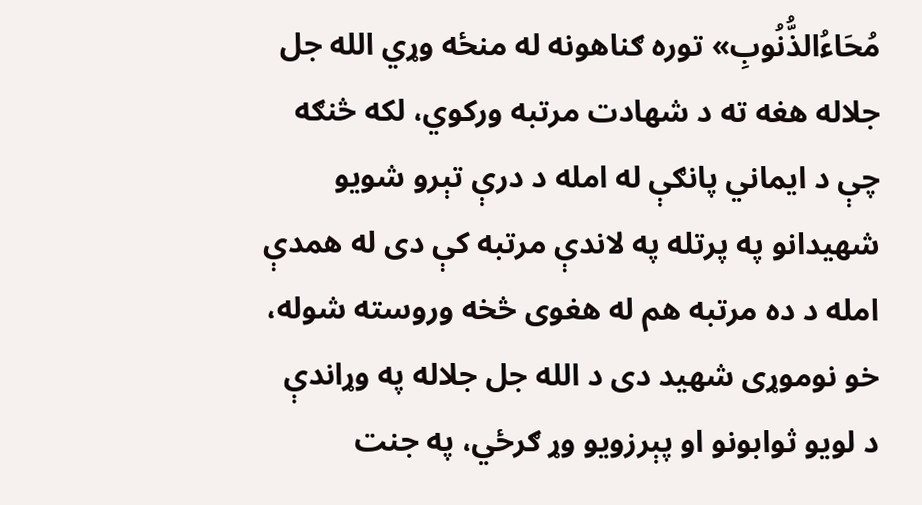مُحَاءُالذُّنُوبِ» توره ګناهونه له منځه وړي الله جل جلاله هغه ته د شهادت مرتبه ورکوي، لکه څنګه چې د ايماني پانګې له امله د درې تېرو شويو شهيدانو په پرتله په لاندې مرتبه کې دی له همدې امله د ده مرتبه هم له هغوی څخه وروسته شوله، خو نوموړی شهيد دی د الله جل جلاله په وړاندې د لويو ثوابونو او پېرزويو وړ ګرځي، په جنت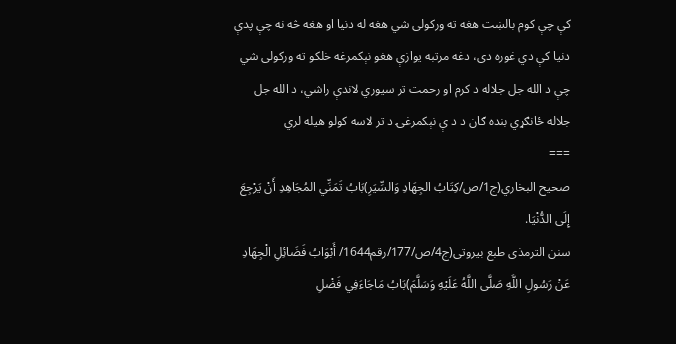کې چې کوم بالښت هغه ته ورکولی شي هغه له دنيا او هغه څه نه چې پدې دنيا کې دي غوره دی، دغه مرتبه يوازې هغو نېکمرغه خلکو ته ورکولی شي چې د الله جل جلاله د کرم او رحمت تر سيوري لاندې راشي، د الله جل جلاله ځانګړي بنده ګان د د ې نېکمرغۍ د تر لاسه کولو هيله لري
===
صحيح البخاري(ج1/ص/كِتَابُ الجِهَادِ وَالسِّيَرِ)بَابُ تَمَنِّي المُجَاهِدِ أَنْ يَرْجِعَ إِلَى الدُّنْيَا.
سنن الترمذی طبع بيروتی(ج4/ص/177/رقم1644/ أَبْوَابُ فَضَائِلِ الْجِهَادِ عَنْ رَسُولِ اللَّهِ صَلَّى اللَّهُ عَلَيْهِ وَسَلَّمَ)بَابُ مَاجَاءَفِي فَضْلِ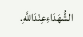الشُّهَدَاءِعِنْدَاللَّهِ.